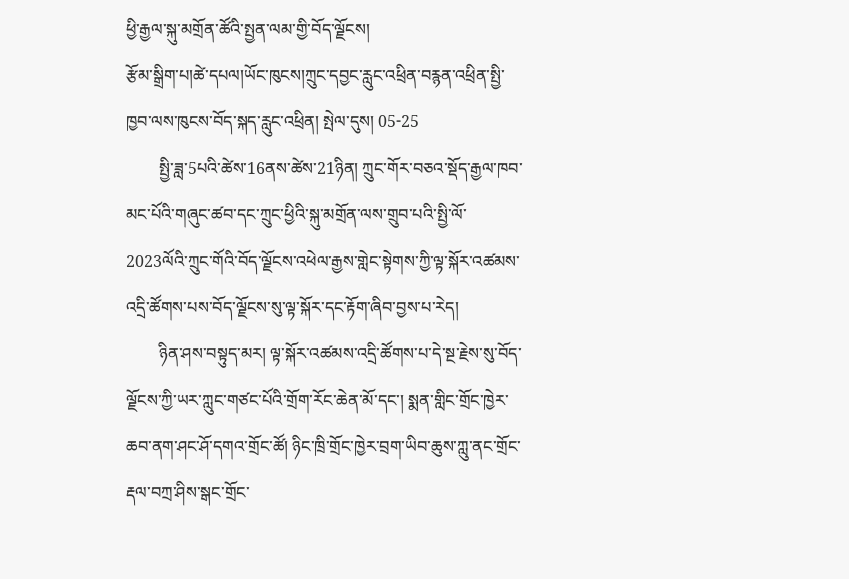ཕྱི་རྒྱལ་སྐུ་མགྲོན་ཚོའི་སྤྱན་ལམ་གྱི་བོད་ལྗོངས།
རྩོམ་སྒྲིག་པ།ཚེ་དཔལ།ཡོང་ཁུངས།ཀྲུང་དབྱང་རླུང་འཕྲིན་བརྙན་འཕྲིན་སྤྱི་ཁྱབ་ལས་ཁུངས་བོད་སྐད་རླུང་འཕྲིན། སྤེལ་དུས། 05-25
        སྤྱི་ཟླ་5པའི་ཚེས་16ནས་ཚེས་21ཉིན། ཀྲུང་གོར་བཅའ་སྡོད་རྒྱལ་ཁབ་མང་པོའི་གཞུང་ཚབ་དང་ཀྲུང་ཕྱིའི་སྐུ་མགྲོན་ལས་གྲུབ་པའི་སྤྱི་ལོ་2023ལོའི་ཀྲུང་གོའི་བོད་ལྗོངས་འཕེལ་རྒྱས་གླེང་སྟེགས་ཀྱི་ལྟ་སྐོར་འཚམས་འདྲི་ཚོགས་པས་བོད་ལྗོངས་སུ་ལྟ་སྐོར་དང་རྟོག་ཞིབ་བྱས་པ་རེད།
        ཉིན་ཤས་བསྟུད་མར། ལྟ་སྐོར་འཚམས་འདྲི་ཚོགས་པ་དེ་སྔ་རྗེས་སུ་བོད་ལྗོངས་ཀྱི་ཡར་ཀླུང་གཙང་པོའི་གྲོག་རོང་ཆེན་མོ་དང་། སྨན་གླིང་གྲོང་ཁྱེར་ཆབ་ནག་ཤང་ཤོ་དགའ་གྲོང་ཚོ། ཉིང་ཁྲི་གྲོང་ཁྱེར་བྲག་ཡིབ་ཆུས་ཀླུ་ནང་གྲོང་རྡལ་བཀྲ་ཤིས་སྒང་གྲོང་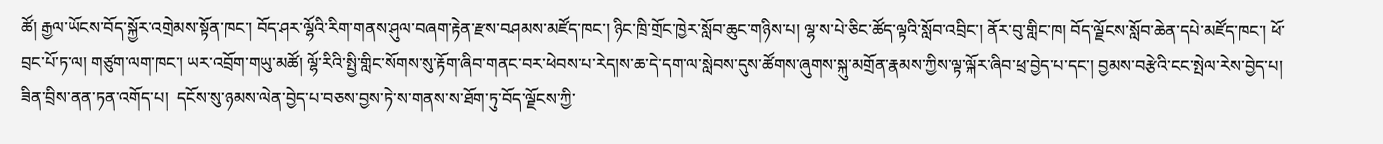ཚོ། རྒྱལ་ཡོངས་བོད་སྐྱོར་འགྲེམས་སྟོན་ཁང་། བོད་ཤར་ལྷོའི་རིག་གནས་ཤུལ་བཞག་རྟེན་རྫས་བཤམས་མཛོད་ཁང་། ཉིང་ཁྲི་གྲོང་ཁྱེར་སློབ་ཆུང་གཉིས་པ། ལྷ་ས་པེ་ཅིང་ཚོད་ལྟའི་སློབ་འབྲིང་། ནོར་བུ་གླིང་ཁ། བོད་ལྗོངས་སློབ་ཆེན་དཔེ་མཛོད་ཁང་། ཕོ་བྲང་པོ་ཏ་ལ། གཙུག་ལག་ཁང་། ཡར་འབྲོག་གཡུ་མཚོ། ལྷོ་རིའི་སྤྱི་གླིང་སོགས་སུ་རྟོག་ཞིབ་གནང་བར་ཕེབས་པ་རེད།ས་ཆ་དེ་དག་ལ་སླེབས་དུས་ཚོགས་ཞུགས་སྐུ་མགྲོན་རྣམས་ཀྱིས་ལྟ་ལྐོར་ཞིབ་ཕྲ་བྱེད་པ་དང་། བྱམས་བརྩེའི་ངང་སྤེལ་རེས་བྱེད་པ། ཟིན་བྲིས་ནན་ཏན་འགོད་པ།  དངོས་སུ་ཉམས་ལེན་བྱེད་པ་བཅས་བྱས་ཏེ་ས་གནས་ས་ཐོག་ཏུ་བོད་ལྗོངས་ཀྱི་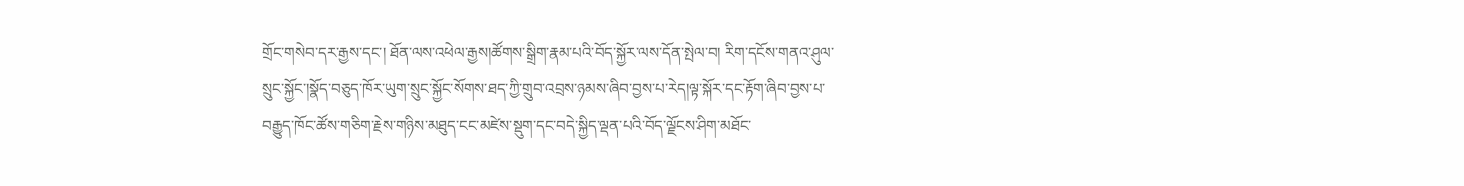གྲོང་གསེབ་དར་རྒྱས་དང་། ཐོན་ལས་འཕེལ་རྒྱས།ཚོགས་སྒྲིག་རྣམ་པའི་བོད་སྐྱོར་ལས་དོན་སྤེལ་བ། རིག་དངོས་གནའ་ཤུལ་སྲུང་སྐྱོང་།སྣོད་བཅུད་ཁོར་ཡུག་སྲུང་སྐྱོང་སོགས་ཐད་ཀྱི་གྲུབ་འབྲས་ཉམས་ཞིབ་བྱས་པ་རེད།ལྟ་སྐོར་དང་རྟོག་ཞིབ་བྱས་པ་བརྒྱུད་ཁོང་ཚོས་གཅིག་རྗེས་གཉིས་མཐུད་ངང་མཛེས་སྡུག་དང་བདེ་སྐྱིད་ལྡན་པའི་བོད་ལྗོངས་ཤིག་མཐོང་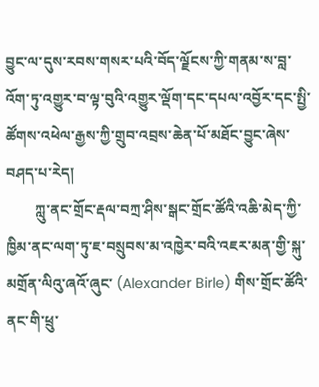བྱུང་ལ་དུས་རབས་གསར་པའི་བོད་ལྗོངས་ཀྱི་གནམ་ས་བླ་འོག་ཏུ་འགྱུར་བ་ལྟ་བུའི་འགྱུར་ལྡོག་དང་དཔལ་འབྱོར་དང་སྤྱི་ཚོགས་འཕེལ་རྒྱས་ཀྱི་གྲུབ་འབྲས་ཆེན་པོ་མཐོང་བྱུང་ཞེས་བཤད་པ་རེད།
        ཀླུ་ནང་གྲོང་རྡལ་བཀྲ་ཤིས་སྒང་གྲོང་ཚོའི་འཆི་མེད་ཀྱི་ཁྱིམ་ནང་ལག་ཏུ་ཇ་བསྲུབས་མ་འཁྱེར་བའི་འཇར་མན་གྱི་སྐུ་མགྲོན་ལིའུ་ཞའོ་ཞུང་ (Alexander Birle) གིས་གྲོང་ཚོའི་ནང་གི་ཕྲུ་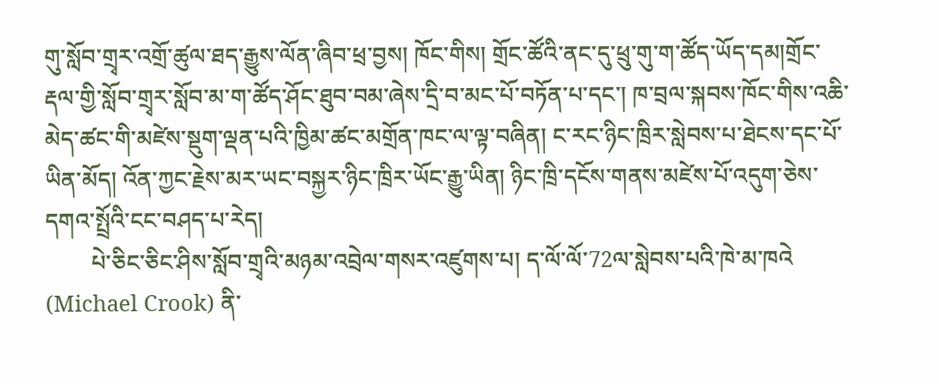གུ་སློབ་གྲྭར་འགྲོ་ཚུལ་ཐད་རྒྱུས་ལོན་ཞིབ་ཕྲ་བྱས། ཁོང་གིས། གྲོང་ཚོའི་ནང་དུ་ཕྲུ་གུ་ག་ཚོད་ཡོད་དམ།གྲོང་རྡལ་གྱི་སློབ་གྲྭར་སློབ་མ་ག་ཚོད་ཤོང་ཐུབ་བམ་ཞེས་དྲི་བ་མང་པོ་བཏོན་པ་དང་། ཁ་བྲལ་སྐབས་ཁོང་གིས་འཆི་མེད་ཚང་གི་མཛེས་སྡུག་ལྡན་པའི་ཁྱིམ་ཚང་མགྲོན་ཁང་ལ་ལྟ་བཞིན། ང་རང་ཉིང་ཁྲིར་སླེབས་པ་ཐེངས་དང་པོ་ཡིན་མོད། འོན་ཀྱང་རྗེས་མར་ཡང་བསྐྱར་ཉིང་ཁྲིར་ཡོང་རྒྱུ་ཡིན། ཉིང་ཁྲི་དངོས་གནས་མཛེས་པོ་འདུག་ཅེས་དགའ་སྤྲོའི་ངང་བཤད་པ་རེད།
        པེ་ཅིང་ཅིང་ཤིས་སློབ་གྲྭའི་མཉམ་འབྲེལ་གསར་འཛུགས་པ། ད་ལོ་ལོ་72ལ་སླེབས་པའི་ཁེ་མ་ཁའེ (Michael Crook) ནི་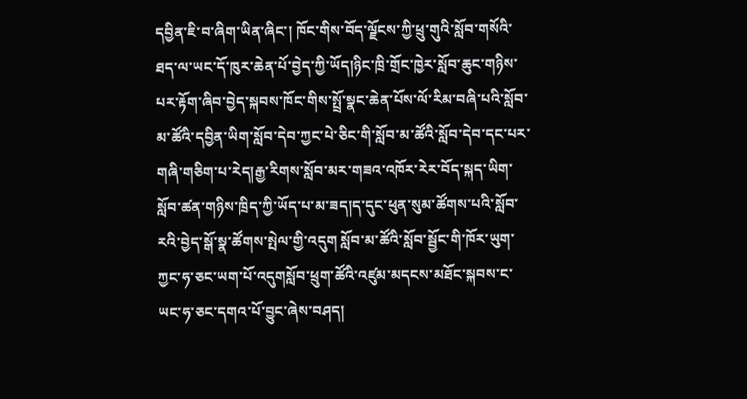དབྱིན་ཇི་བ་ཞིག་ཡིན་ཞིང་། ཁོང་གིས་བོད་ལྗོངས་ཀྱི་ཕྲུ་གུའི་སློབ་གསོའི་ཐད་ལ་ཡང་དོ་ཁུར་ཆེན་པོ་བྱེད་ཀྱི་ཡོད།ཉིང་ཁྲི་གྲོང་ཁྱེར་སློབ་ཆུང་གཉིས་པར་རྟོག་ཞིབ་བྱེད་སྐབས་ཁོང་གིས་སྤྲོ་སྣང་ཆེན་པོས་ལོ་རིམ་བཞི་པའི་སློབ་མ་ཚོའི་དབྱིན་ཡིག་སློབ་དེབ་ཀྱང་པེ་ཅིང་གི་སློབ་མ་ཚོའི་སློབ་དེབ་དང་པར་གཞི་གཅིག་པ་རེད།རྒྱ་རིགས་སློབ་མར་གཟའ་འཁོར་རེར་བོད་སྐད་ཡིག་སློབ་ཚན་གཉིས་ཁྲིད་ཀྱི་ཡོད་པ་མ་ཟད།ད་དུང་ཕུན་སུམ་ཚོགས་པའི་སློབ་རའི་བྱེད་སྒོ་སྣ་ཚོགས་སྤེལ་གྱི་འདུག སློབ་མ་ཚོའི་སློབ་སྦྱོང་གི་ཁོར་ཡུག་ཀྱང་ཧ་ཅང་ཡག་པོ་འདུགསློབ་ཕྲུག་ཚོའི་འཛུམ་མདངས་མཐོང་སྐབས་ང་ཡང་ཧ་ཅང་དགའ་པོ་བྱུང་ཞེས་བཤད།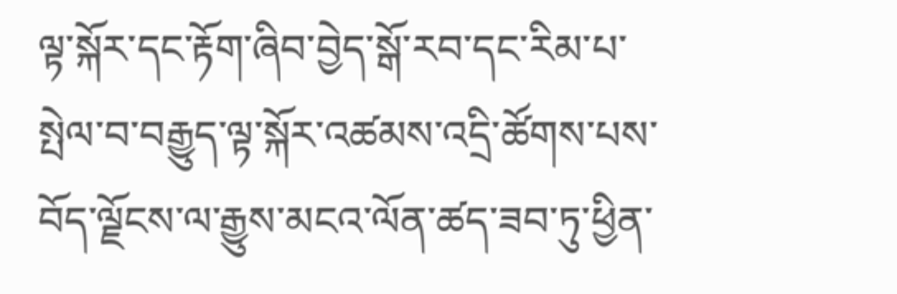ལྟ་སྐོར་དང་རྟོག་ཞིབ་བྱེད་སྒོ་རབ་དང་རིམ་པ་སྤེལ་བ་བརྒྱུད་ལྟ་སྐོར་འཚམས་འདྲི་ཚོགས་པས་བོད་ལྗོངས་ལ་རྒྱུས་མངའ་ལོན་ཚད་ཟབ་ཏུ་ཕྱིན་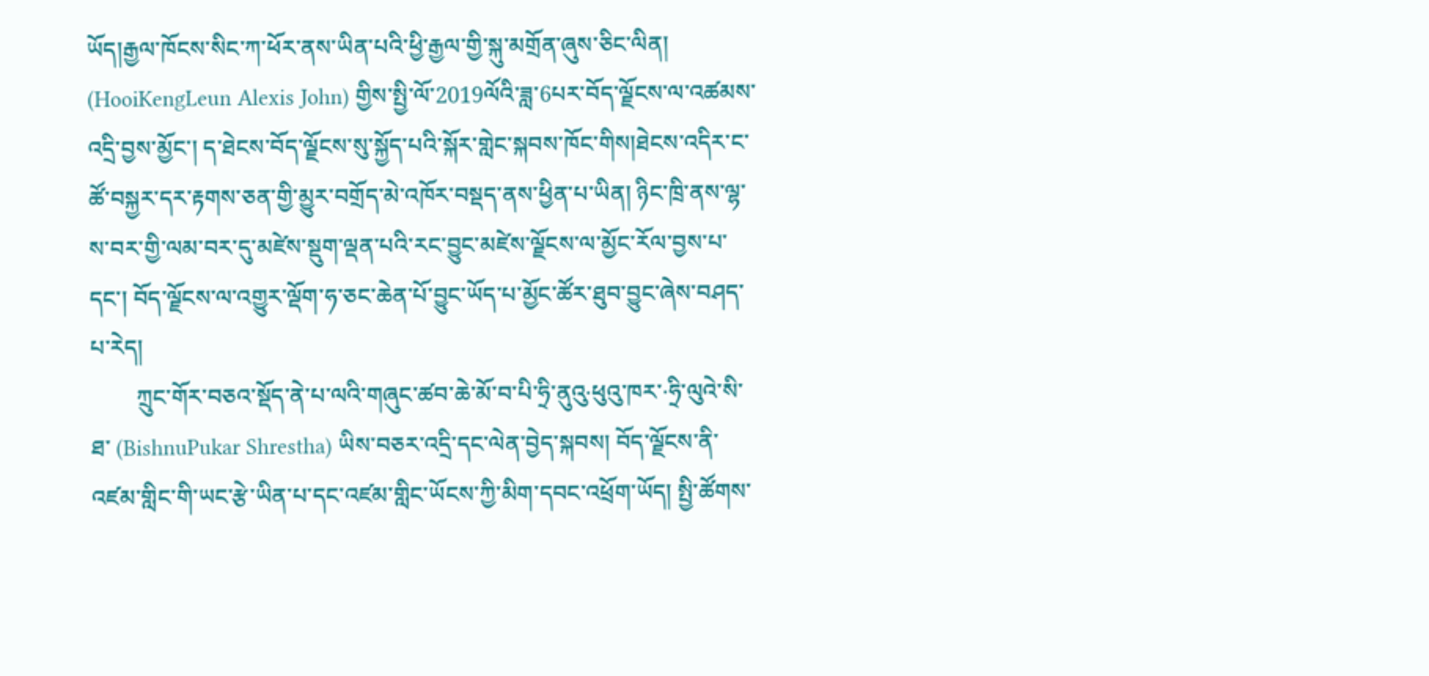ཡོད།རྒྱལ་ཁོངས་སིང་ཀ་ཕོར་ནས་ཡིན་པའི་ཕྱི་རྒྱལ་གྱི་སྐུ་མགྲོན་ཞུས་ཅིང་ལིན། (HooiKengLeun Alexis John) གྱིས་སྤྱི་ལོ་2019ལོའི་ཟླ་6པར་བོད་ལྗོངས་ལ་འཚམས་འདྲི་བྱས་མྱོང་། ད་ཐེངས་བོད་ལྗོངས་སུ་སྐྱོད་པའི་སྐོར་གླེང་སྐབས་ཁོང་གིས།ཐེངས་འདིར་ང་ཚོ་བསྐྱར་དར་རྟགས་ཅན་གྱི་མྱུར་བགྲོད་མེ་འཁོར་བསྡད་ནས་ཕྱིན་པ་ཡིན། ཉིང་ཁྲི་ནས་ལྷ་ས་བར་གྱི་ལམ་བར་དུ་མཛེས་སྡུག་ལྡན་པའི་རང་བྱུང་མཛེས་ལྗོངས་ལ་མྱོང་རོལ་བྱས་པ་དང་། བོད་ལྗོངས་ལ་འགྱུར་ལྡོག་ཧ་ཅང་ཆེན་པོ་བྱུང་ཡོད་པ་མྱོང་ཚོར་ཐུབ་བྱུང་ཞེས་བཤད་པ་རེད།
        ཀྲུང་གོར་བཅའ་སྡོད་ནེ་པ་ལའི་གཞུང་ཚབ་ཆེ་མོ་བ་པི་ཧྲི་ནུའུ·ཕུའུ་ཁར་·ཧྲི་ལུའེ་སི་ཐ་ (BishnuPukar Shrestha) ཡིས་བཅར་འདྲི་དང་ལེན་བྱེད་སྐབས། བོད་ལྗོངས་ནི་འཛམ་གླིང་གི་ཡང་རྩེ་ཡིན་པ་དང་འཛམ་གླིང་ཡོངས་ཀྱི་མིག་དབང་འཕྲོག་ཡོད། སྤྱི་ཚོགས་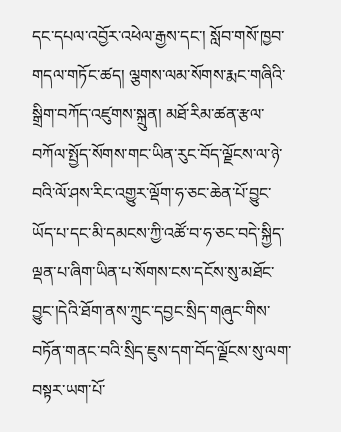དང་དཔལ་འབྱོར་འཕེལ་རྒྱས་དང་། སློབ་གསོ་ཁྱབ་གདལ་གཏོང་ཚད། ལྕགས་ལམ་སོགས་རྨང་གཞིའི་སྒྲིག་བཀོད་འཛུགས་སྐྲུན། མཐོ་རིམ་ཚན་རྩལ་བཀོལ་སྤྱོད་སོགས་གང་ཡིན་རུང་བོད་ལྗོངས་ལ་ཉེ་བའི་ལོ་ཤས་རིང་འགྱུར་ལྡོག་ཧ་ཅང་ཆེན་པོ་བྱུང་ཡོད་པ་དང་མི་དམངས་ཀྱི་འཚོ་བ་ཧ་ཅང་བདེ་སྐྱིད་ལྡན་པ་ཞིག་ཡིན་པ་སོགས་ངས་དངོས་སུ་མཐོང་བྱུང་།དེའི་ཐོག་ནས་ཀྲུང་དབྱང་སྲིད་གཞུང་གིས་བཏོན་གནང་བའི་སྲིད་ཇུས་དག་བོད་ལྗོངས་སུ་ལག་བསྟར་ཡག་པོ་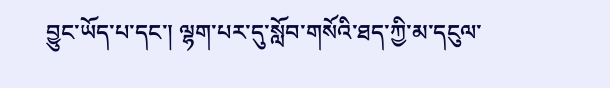བྱུང་ཡོད་པ་དང་། ལྷག་པར་དུ་སློབ་གསོའི་ཐད་ཀྱི་མ་དངུལ་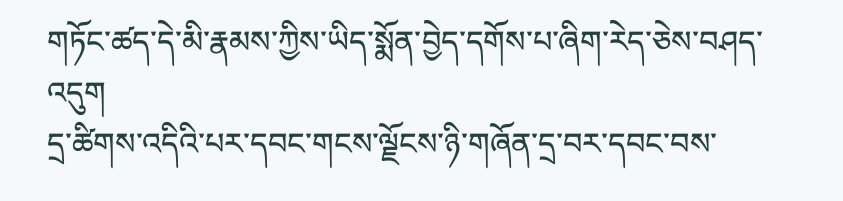གཏོང་ཚད་དེ་མི་རྣམས་ཀྱིས་ཡིད་སྨོན་བྱེད་དགོས་པ་ཞིག་རེད་ཅེས་བཤད་འདུག
དྲ་ཚིགས་འདིའི་པར་དབང་གངས་ལྗོངས་ཉི་གཞོན་དྲ་བར་དབང་བས་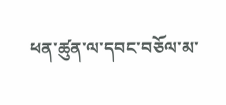ཕན་ཚུན་ལ་དབང་བཅོལ་མ་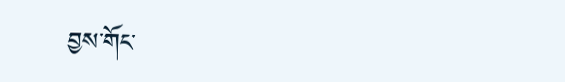བྱས་གོང་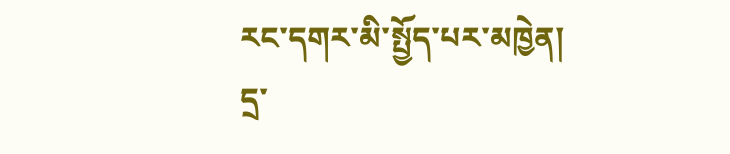རང་དགར་མི་སྤྱོད་པར་མཁྱེན།
དྲ་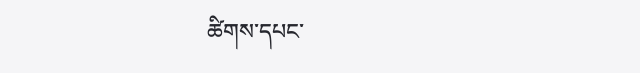ཚིགས་དཔང་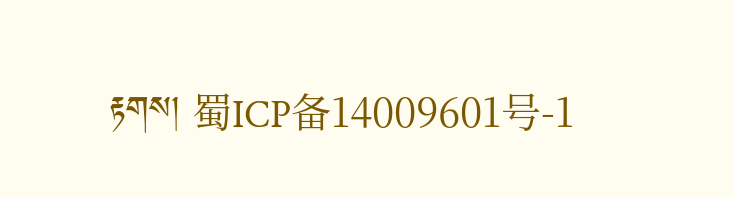རྟགས། 蜀ICP备14009601号-1